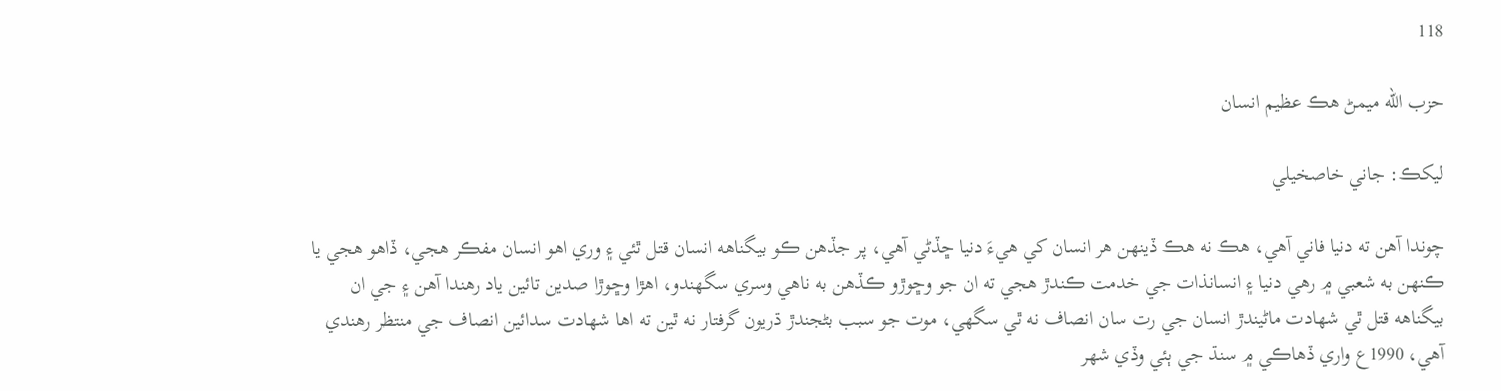118

حزب الله ميمڻ هڪ عظيم انسان

ليکڪ: جاني خاصخيلي

چوندا آهن ته دنيا فاني آهي، هڪ نه هڪ ڏينهن هر انسان کي هيءَ دنيا ڇڏڻي آهي، پر جڏهن ڪو بيگناهه انسان قتل ٿئي ۽ وري اهو انسان مفڪر هجي، ڏاهو هجي يا ڪنهن به شعبي ۾ رهي دنيا ۽ انسانذات جي خدمت ڪندڙ هجي ته ان جو وڇوڙو ڪڏهن به ناهي وسري سگهندو، اهڙا وڇوڙا صدين تائين ياد رهندا آهن ۽ جي ان بيگناهه قتل ٿي شهادت ماڻيندڙ انسان جي رت سان انصاف نه ٿي سگهي، موت جو سبب بڻجندڙ ڌريون گرفتار نه ٿين ته اها شهادت سدائين انصاف جي منتظر رهندي آهي، 1990ع واري ڏهاڪي ۾ سنڌ جي ٻئي وڏي شهر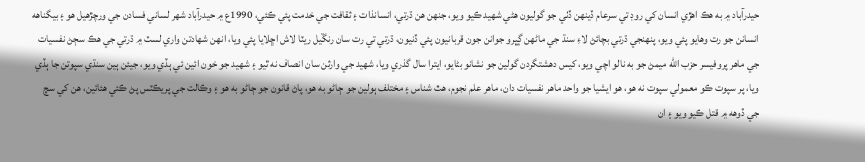حيدرآباد ۾ به هڪ اهڙي انسان کي روڊ تي سرعام ڏينهن ڏٺي جو گوليون هڻي شهيد ڪيو ويو، جنهن هن ڌرتي، انسانذات ۽ ثقافت جي خدمت پئي ڪئي، 1990ع ۾ حيدرآباد شهر لساني فسادن جي ورچڙهيل هو ۽ بيگناهه انسانن جو رت وهايو پئي ويو، پنهنجي ڌرتي بچائڻ لاءِ سنڌ جي ماڻهن ڳڀرو جوانن جون قربانيون پئي ڏنيون، ڌرتي تي رت سان رنڱيل ريٽا لاش اڇلايا پئي ويا، انهن شهادتن واري لسٽ ۾ ڌرتي جي هڪ سڄڻ نفسيات جي ماهر پروفيسر حزب الله ميمڻ جو به نالو اچي ويو، کيس دهشتگردن گولين جو نشانو بڻايو، ايترا سال گذري ويا، شهيد جي وارثن سان انصاف نه ٿيو ۽ شهيد جو خون ائين ئي ٻڏي ويو، جيئن ٻين سنڌي سپوتن جا ٻڏي ويا، پر سپوت ڪو معمولي سپوت نه هو، هو ايشيا جو واحد ماهر نفسيات دان، ماهر علم نجوم، هٿ شناس ۽ مختلف ٻولين جو ڄاڻو به هو، پاڻ قانون جو ڄاڻو به هو ۽ وڪالت جي پريڪٽس پڻ ڪئي هئائين، هن کي سچ جي ڏوهه ۾ قتل ڪيو ويو ۽ ان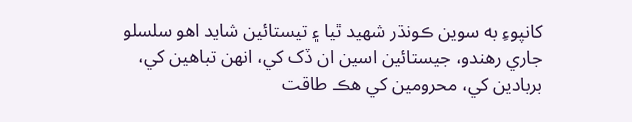کانپوءِ به سوين ڪونڌر شهيد ٿيا ۽ تيستائين شايد اهو سلسلو جاري رهندو، جيستائين اسين ان ڏک کي، انهن تباهين کي، بربادين کي، محرومين کي هڪ طاقت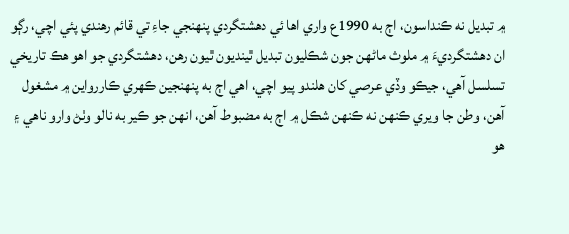۾ تبديل نه ڪنداسون، اڄ به 1990ع واري اها ئي دهشتگردي پنهنجي جاءِ تي قائم رهندي پئي اچي، رڳو ان دهشتگرديءَ ۾ ملوث ماڻهن جون شڪليون تبديل ٿينديون ٿيون رهن، دهشتگردي جو اهو هڪ تاريخي تسلسل آهي، جيڪو وڏي عرصي کان هلندو پيو اچي، اهي اڄ به پنهنجين ڪهري ڪاررواين ۾ مشغول آهن، وطن جا ويري ڪنهن نه ڪنهن شڪل ۾ اڄ به مضبوط آهن، انهن جو ڪير به نالو وٺڻ وارو ناهي ۽ هو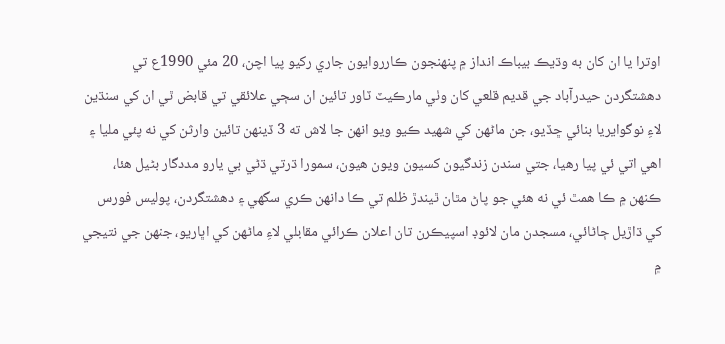اوترا يا ان کان به وڌيڪ بيباڪ انداز ۾ پنهنجون ڪارروايون جاري رکيو پيا اچن، 20 مئي 1990ع تي دهشتگردن حيدرآباد جي قديم قلعي کان وٺي مارڪيٽ ٽاور تائين ان سڄي علائقي تي قابض ٿي ان کي سنڌين لاءِ نوگوايريا بنائي ڇڏيو، جن ماڻهن کي شهيد ڪيو ويو انهن جا لاش ته 3 ڏينهن تائين وارثن کي نه پئي مليا ۽ اهي اتي ئي پيا رهيا، جتي سندن زندگيون کسيون ويون هيون، سمورا ڌرتي ڌڻي بي يارو مددگار بڻيل هئا، ڪنهن ۾ ڪا همٿ ئي نه هئي جو پاڻ مٿان ٿيندڙ ظلم تي ڪا دانهن ڪري سگهي ۽ دهشتگردن، پوليس فورس کي ڌاڙيل ڄاڻائي، مسجدن مان لائوڊ اسپيڪرن تان اعلان ڪرائي مقابلي لاءِ ماڻهن کي اڀاريو، جنهن جي نتيجي ۾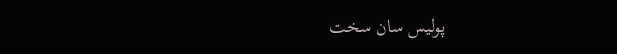پوليس سان سخت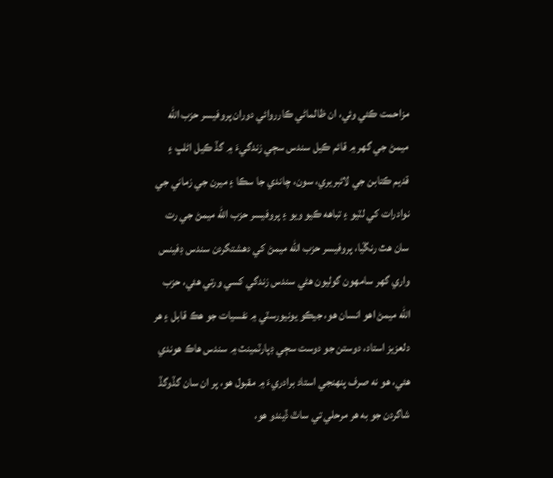مزاحمت ڪئي وئي، ان ظالماڻي ڪارروائي دوران پروفيسر حزب الله ميمڻ جي گهر ۾ قائم ڪيل سندس سڄي زندگيءَ ۾ گڏ ڪيل اڻلڀ ۽ قديم ڪتابن جي لائبريري، سون، چاندي جا سڪا ۽ ميرن جي زماني جي نوادرات کي لٽيو ۽ تباهه ڪيو ويو ۽ پروفيسر حزب الله ميمڻ جي رت سان هٿ رنڱيا، پروفيسر حزب الله ميمڻ کي دهشتگردن سندس ڊفينس واري گهر سامهون گوليون هڻي سندس زندگي کسي ورتي هئي، حزب الله ميمڻ اهو انسان هو، جيڪو يونيورسٽي ۾ نفسيات جو هڪ قابل ۽ هر دلعزيز استاد، دوستن جو دوست سڄي ڊپارٽمينٽ ۾ سندس هاڪ هوندي هئي، هو نه صرف پنهنجي استاد برادريءَ ۾ مقبول هو، پر ان سان گڏوگڏ شاگردن جو به هر مرحلي تي ساٿ ڏيندو هو،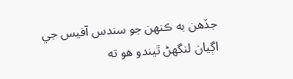جڏهن به ڪنهن جو سندس آفيس جي اڳيان لنگهڻ ٿيندو هو ته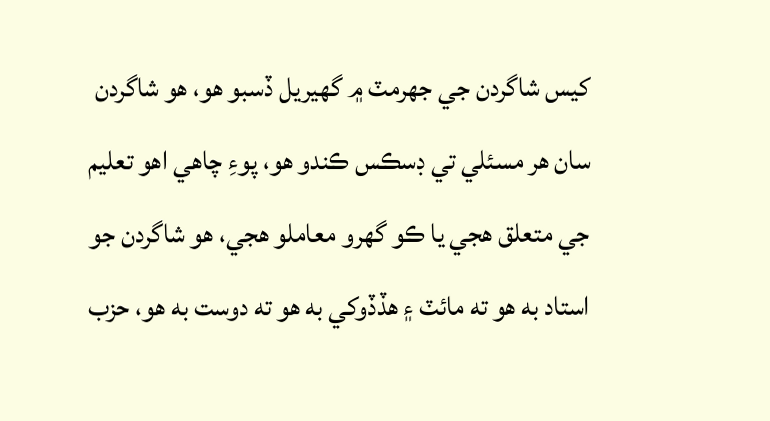کيس شاگردن جي جهرمٽ ۾ گهيريل ڏسبو هو، هو شاگردن سان هر مسئلي تي ڊسڪس ڪندو هو، پوءِ چاهي اهو تعليم جي متعلق هجي يا ڪو گهرو معاملو هجي، هو شاگردن جو استاد به هو ته مائٽ ۽ هڏڏوکي به هو ته دوست به هو، حزب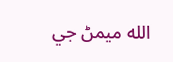الله ميمڻ جي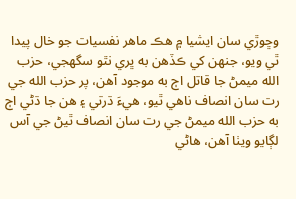وڇوڙي سان ايشيا ۾ هڪ ماهر نفسيات جو خال پيدا ٿي ويو، جنهن کي ڪڏهن به ڀري نٿو سگهجي، حزب الله ميمڻ جا قاتل اڄ به موجود آهن، پر حزب الله جي رت سان انصاف ناهي ٿيو، هيءَ ڌرتي ۽ هن جا ڌڻي اڄ به حزب الله ميمڻ جي رت سان انصاف ٿيڻ جي آس لڳايو ويٺا آهن، هاڻي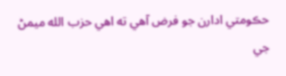حڪومتي ادارن جو فرض آهي ته اهي حزب الله ميمڻ جي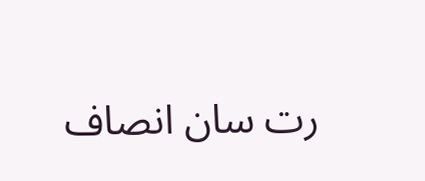رت سان انصاف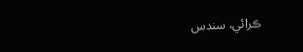ڪرائي، سندس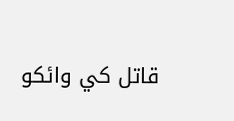قاتل کي وائکو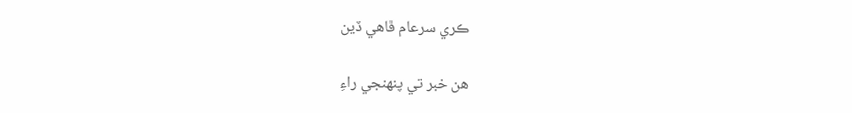ڪري سرعام ڦاهي ڏين

هن خبر تي پنهنجي راءِ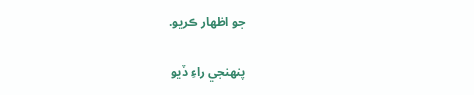جو اظهار ڪريو.

پنهنجي راءِ ڏيو